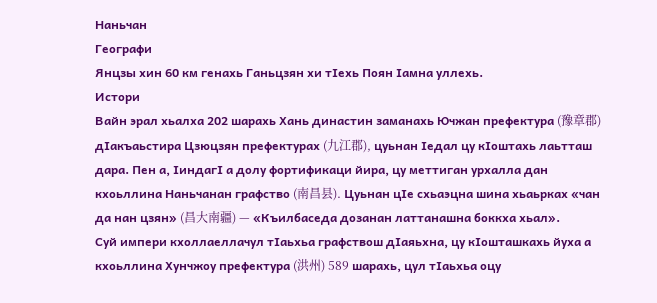Наньчан
Географи
Янцзы хин 60 км генахь Ганьцзян хи тӀехь Поян Ӏамна уллехь.
Истори
Вайн эрал хьалха 202 шарахь Хань династин заманахь Ючжан префектура (豫章郡) дӀакъаьстира Цзюцзян префектурах (九江郡), цуьнан Ӏедал цу кӀоштахь лаьтташ дара. Пен а, ӀиндагӀ а долу фортификаци йира, цу меттиган урхалла дан кхоьллина Наньчанан графство (南昌县). Цуьнан цӀе схьаэцна шина хьаьрках «чан да нан цзян» (昌大南疆) — «Къилбаседа дозанан латтанашна боккха хьал».
Суй импери кхоллаеллачул тӀаьхьа графствош дӀаяьхна, цу кӀошташкахь йуха а кхоьллина Хунчжоу префектура (洪州) 589 шарахь, цул тӀаьхьа оцу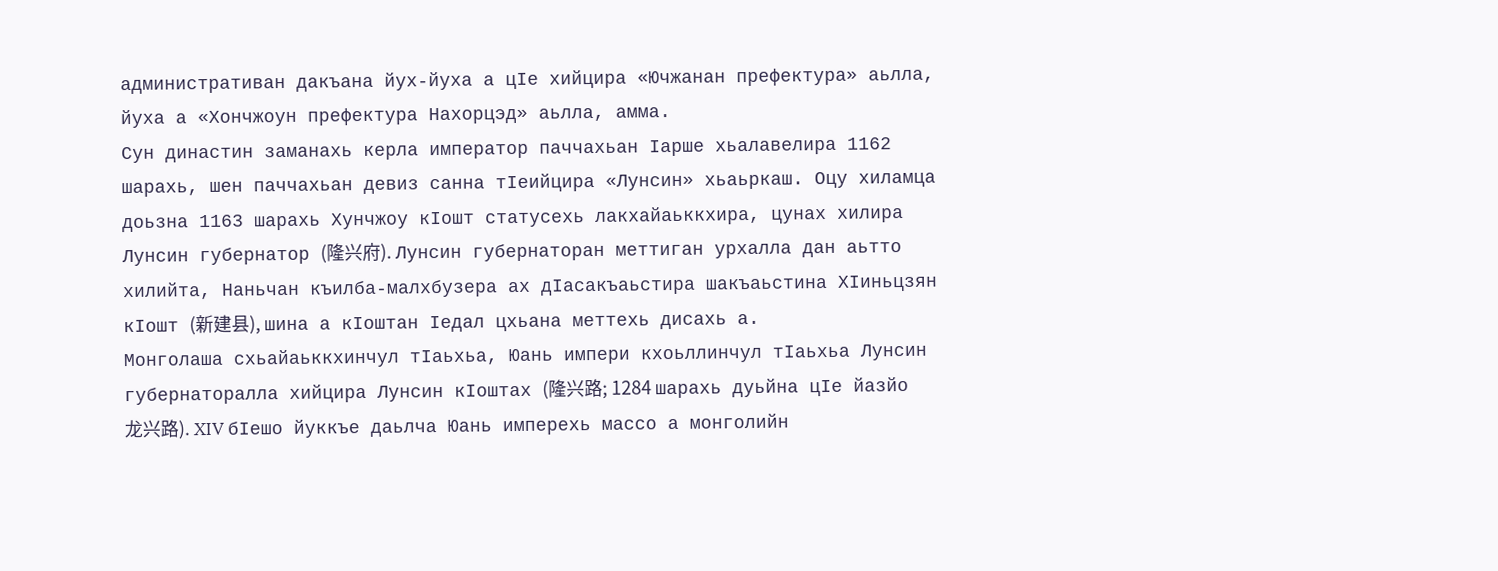административан дакъана йух-йуха а цӀе хийцира «Ючжанан префектура» аьлла, йуха а «Хончжоун префектура Нахорцэд» аьлла, амма.
Сун династин заманахь керла император паччахьан Ӏарше хьалавелира 1162 шарахь, шен паччахьан девиз санна тӀеийцира «Лунсин» хьаьркаш. Оцу хиламца доьзна 1163 шарахь Хунчжоу кӀошт статусехь лакхайаьккхира, цунах хилира Лунсин губернатор (隆兴府). Лунсин губернаторан меттиган урхалла дан аьтто хилийта, Наньчан къилба-малхбузера ах дӀасакъаьстира шакъаьстина ХӀиньцзян кӀошт (新建县), шина а кӀоштан Ӏедал цхьана меттехь дисахь а.
Монголаша схьайаьккхинчул тӀаьхьа, Юань импери кхоьллинчул тӀаьхьа Лунсин губернаторалла хийцира Лунсин кӀоштах (隆兴路; 1284 шарахь дуьйна цӀе йазйо 龙兴路). XIV бӀешо йуккъе даьлча Юань имперехь массо а монголийн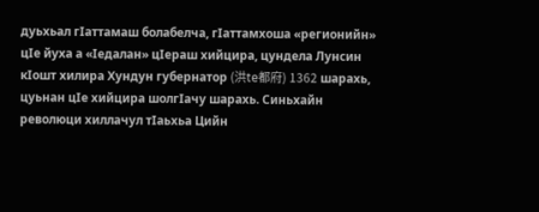дуьхьал гӀаттамаш болабелча, гӀаттамхоша «регионийн» цӀе йуха а «Ӏедалан» цӀераш хийцира, цундела Лунсин кӀошт хилира Хундун губернатор (洪te都府) 1362 шарахь, цуьнан цӀе хийцира шолгӀачу шарахь. Синьхайн революци хиллачул тӀаьхьа Цийн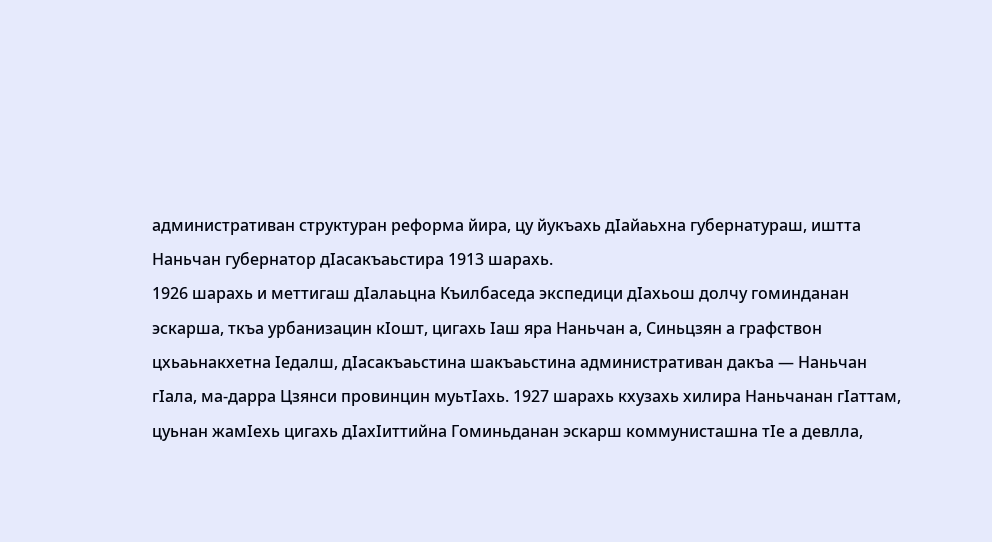административан структуран реформа йира, цу йукъахь дӀайаьхна губернатураш, иштта Наньчан губернатор дӀасакъаьстира 1913 шарахь.
1926 шарахь и меттигаш дӀалаьцна Къилбаседа экспедици дӀахьош долчу гоминданан эскарша, ткъа урбанизацин кӀошт, цигахь Ӏаш яра Наньчан а, Синьцзян а графствон цхьаьнакхетна Ӏедалш, дӀасакъаьстина шакъаьстина административан дакъа — Наньчан гӀала, ма-дарра Цзянси провинцин муьтӀахь. 1927 шарахь кхузахь хилира Наньчанан гӀаттам, цуьнан жамӀехь цигахь дӀахӀиттийна Гоминьданан эскарш коммунисташна тӀе а девлла,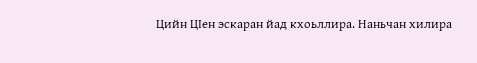Цийн ЦӀен эскаран йад кхоьллира. Наньчан хилира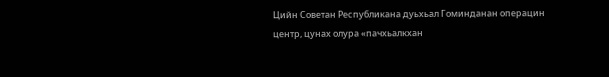Цийн Советан Республикана дуьхьал Гоминданан операцин центр, цунах олура «пачхьалкхан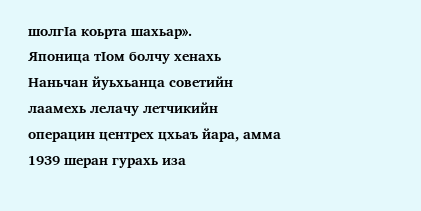шолгӀа коьрта шахьар».
Японица тӀом болчу хенахь Наньчан йуьхьанца советийн лаамехь лелачу летчикийн операцин центрех цхьаъ йара, амма 1939 шеран гурахь иза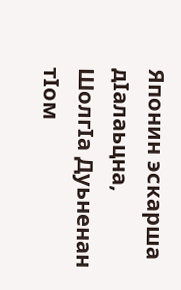Японин эскарша дӀалаьцна, ШолгӀа Дуьненан тӀом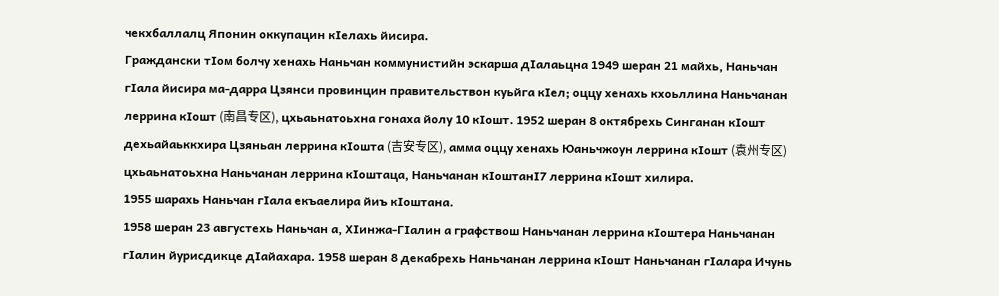чекхбаллалц Японин оккупацин кӀелахь йисира.
Граждански тӀом болчу хенахь Наньчан коммунистийн эскарша дӀалаьцна 1949 шеран 21 майхь, Наньчан гӀала йисира ма-дарра Цзянси провинцин правительствон куьйга кӀел; оццу хенахь кхоьллина Наньчанан леррина кӀошт (南昌专区), цхьаьнатоьхна гонаха йолу 10 кӀошт. 1952 шеран 8 октябрехь Синганан кӀошт дехьайаьккхира Цзяньан леррина кӀошта (吉安专区), амма оццу хенахь Юаньчжоун леррина кӀошт (袁州专区) цхьаьнатоьхна Наньчанан леррина кӀоштаца, Наньчанан кӀоштанӀ7 леррина кӀошт хилира.
1955 шарахь Наньчан гӀала екъаелира йиъ кӀоштана.
1958 шеран 23 августехь Наньчан а, ХӀинжа-ГӀалин а графствош Наньчанан леррина кӀоштера Наньчанан гӀалин йурисдикце дӀайахара. 1958 шеран 8 декабрехь Наньчанан леррина кӀошт Наньчанан гӀалара Ичунь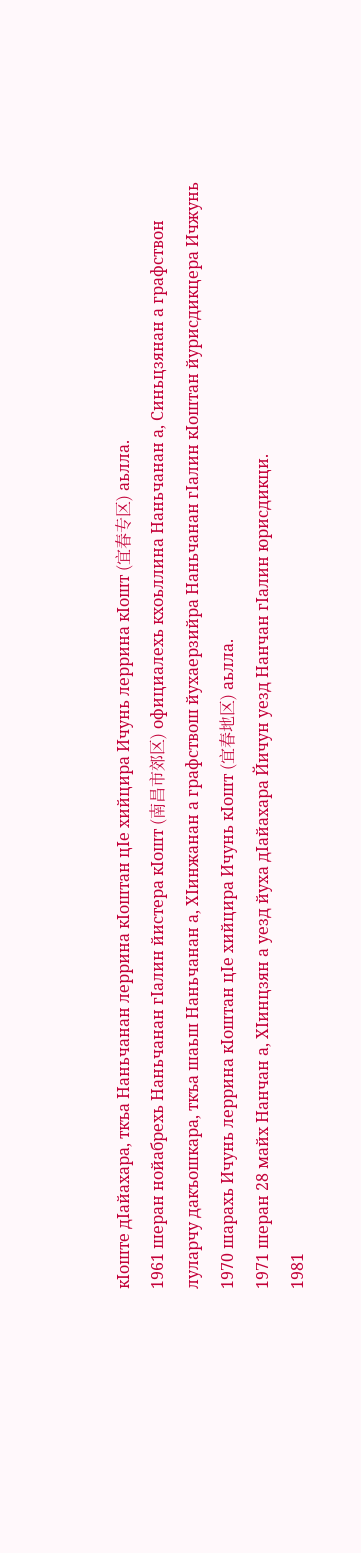кӀоште дӀайахара, ткъа Наньчанан леррина кӀоштан цӀе хийцира Ичунь леррина кӀошт (宜春专区) аьлла.
1961 шеран нойабрехь Наньчанан гӀалин йистера кӀошт (南昌市郊区) официалехь кхоьллина Наньчанан а, Синьцзянан а графствон луларчу дакъошкара, ткъа шаьш Наньчанан а, ХӀинжанан а графствош йухаерзийра Наньчанан гӀалин кӀоштан йурисдикцера Ичжунь 1970 шарахь Ичунь леррина кӀоштан цӀе хийцира Ичунь кӀошт (宜春地区) аьлла.
1971 шеран 28 майх Нанчан а, ХӀинцзян а уезд йуха дӀайахара Йичун уезд Нанчан гӀалин юрисдикци.
1981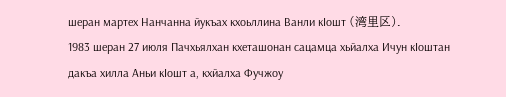шеран мартех Нанчанна йукъах кхоьллина Ванли кӀошт (湾里区).
1983 шеран 27 июля Пачхьялхан кхеташонан сацамца хьйалха Ичун кӀоштан дакъа хилла Аньи кӀошт а, кхйалха Фучжоу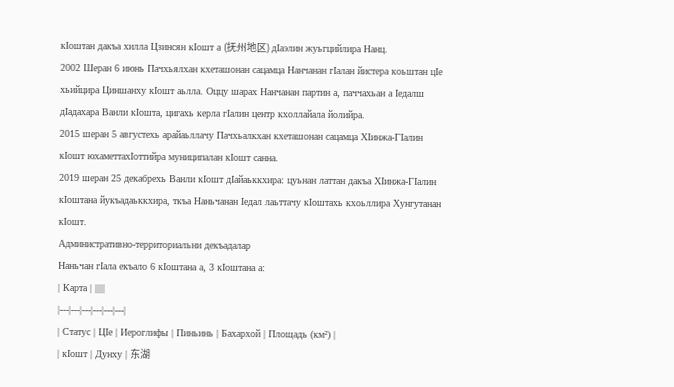кӀоштан дакъа хилла Цзинсян кӀошт а (抚州地区) дӀаэлин жуьгцийлира Нанц.
2002 Шеран 6 июнь Пачхьялхан кхеташонан сацамца Нанчанан гӀалан йистера коьштан цӀе хьийцира Циншанху кӀошт аьлла. Оццу шарах Нанчанан партин а, паччахьан а Ӏедалш дӀадахара Ванли кӀошта, цигахь керла гӀалин центр кхоллайала йолийра.
2015 шеран 5 августехь арайаьллачу Пачхьалкхан кхеташонан сацамца ХӀинжа-ГӀалин кӀошт юхаметтахӀоттийра муниципалан кӀошт санна.
2019 шеран 25 декабрехь Ванли кӀошт дӀайаьккхира: цуьнан латтан дакъа ХӀинжа-ГӀалин кӀоштана йукъадаьккхира, ткъа Наньчанан Ӏедал лаьттачу кӀоштахь кхоьллира Хунгутанан кӀошт.
Административно-территориальни декъадалар
Наньчан гӀала екъало 6 кӀоштана а, 3 кӀоштана а:
| Карта | |||||
|---|---|---|---|---|---|
| Статус | ЦӀе | Иероглифы | Пиньинь | Бахархой | Площадь (км²) |
| кӀошт | Дунху | 东湖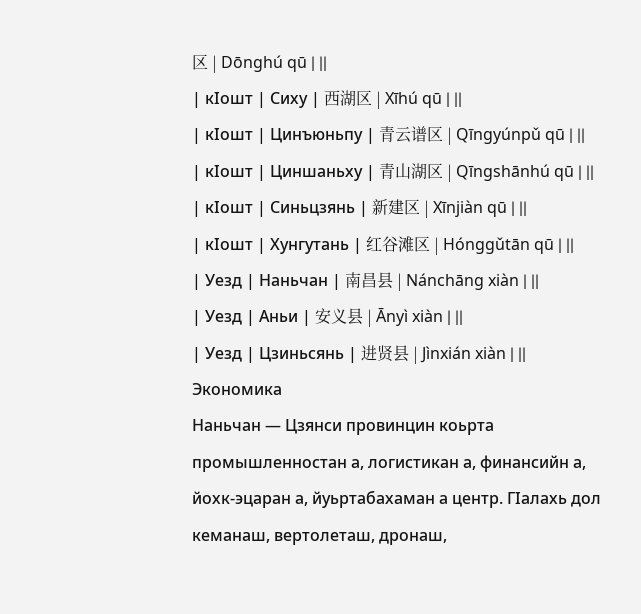区 | Dōnghú qū | ||
| кӀошт | Сиху | 西湖区 | Xīhú qū | ||
| кӀошт | Цинъюньпу | 青云谱区 | Qīngyúnpǔ qū | ||
| кӀошт | Циншаньху | 青山湖区 | Qīngshānhú qū | ||
| кӀошт | Синьцзянь | 新建区 | Xīnjiàn qū | ||
| кӀошт | Хунгутань | 红谷滩区 | Hónggǔtān qū | ||
| Уезд | Наньчан | 南昌县 | Nánchāng xiàn | ||
| Уезд | Аньи | 安义县 | Ānyì xiàn | ||
| Уезд | Цзиньсянь | 进贤县 | Jìnxián xiàn | ||
Экономика
Наньчан — Цзянси провинцин коьрта промышленностан а, логистикан а, финансийн а, йохк-эцаран а, йуьртабахаман а центр. ГӀалахь дол кеманаш, вертолеташ, дронаш,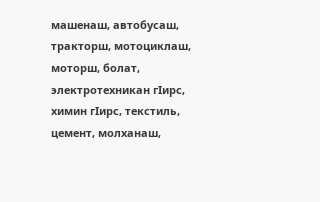машенаш, автобусаш, тракторш, мотоциклаш, моторш, болат, электротехникан гӀирс, химин гӀирс, текстиль, цемент, молханаш,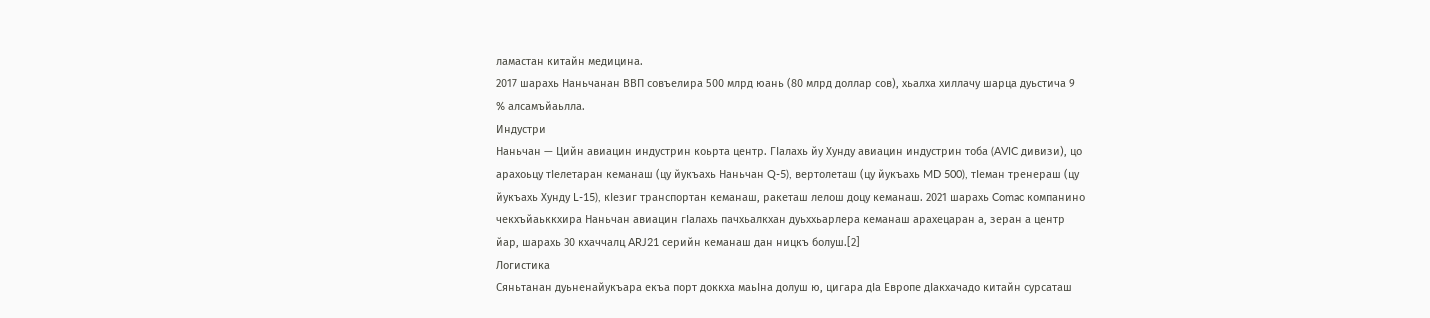ламастан китайн медицина.
2017 шарахь Наньчанан ВВП совъелира 500 млрд юань (80 млрд доллар сов), хьалха хиллачу шарца дуьстича 9 % алсамъйаьлла.
Индустри
Наньчан — Цийн авиацин индустрин коьрта центр. ГӀалахь йу Хунду авиацин индустрин тоба (AVIC дивизи), цо арахоьцу тӀелетаран кеманаш (цу йукъахь Наньчан Q-5), вертолеташ (цу йукъахь MD 500), тӀеман тренераш (цу йукъахь Хунду L-15), кӀезиг транспортан кеманаш, ракеташ лелош доцу кеманаш. 2021 шарахь Comac компанино чекхъйаьккхира Наньчан авиацин гӀалахь пачхьалкхан дуьххьарлера кеманаш арахецаран а, зеран а центр йар, шарахь 30 кхаччалц ARJ21 серийн кеманаш дан ницкъ болуш.[2]
Логистика
Сяньтанан дуьненайукъара екъа порт доккха маьӀна долуш ю, цигара дӀа Европе дӀакхачадо китайн сурсаташ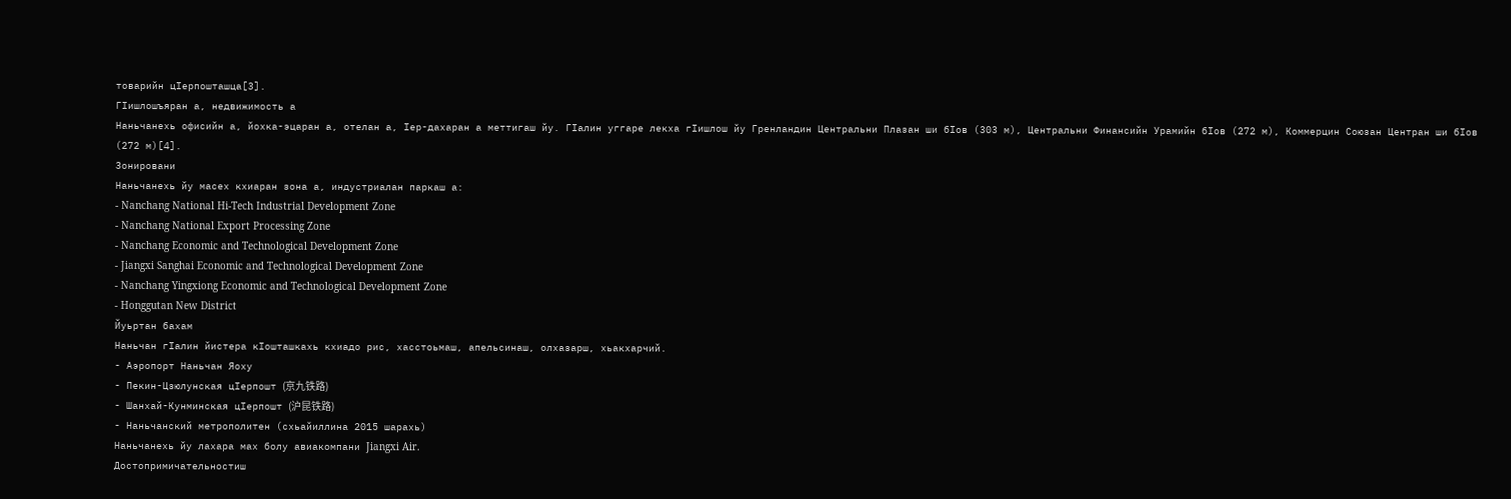товарийн цӀерпошташца[3].
ГӀишлошъяран а, недвижимость а
Наньчанехь офисийн а, йохка-эцаран а, отелан а, Ӏер-дахаран а меттигаш йу. ГӀалин уггаре лекха гӀишлош йу Гренландин Центральни Плазан ши бӀов (303 м), Центральни Финансийн Урамийн бӀов (272 м), Коммерцин Союзан Центран ши бӀов (272 м)[4].
Зонировани
Наньчанехь йу масех кхиаран зона а, индустриалан паркаш а:
- Nanchang National Hi-Tech Industrial Development Zone
- Nanchang National Export Processing Zone
- Nanchang Economic and Technological Development Zone
- Jiangxi Sanghai Economic and Technological Development Zone
- Nanchang Yingxiong Economic and Technological Development Zone
- Honggutan New District
Йуьртан бахам
Наньчан гӀалин йистера кӀошташкахь кхиадо рис, хасстоьмаш, апельсинаш, олхазарш, хьакхарчий.
- Аэропорт Наньчан Яоху
- Пекин-Цзюлунская цӀерпошт (京九铁路)
- Шанхай-Кунминская цӀерпошт (沪昆铁路)
- Наньчанский метрополитен (схьайиллина 2015 шарахь)
Наньчанехь йу лахара мах болу авиакомпани Jiangxi Air.
Достопримичательностиш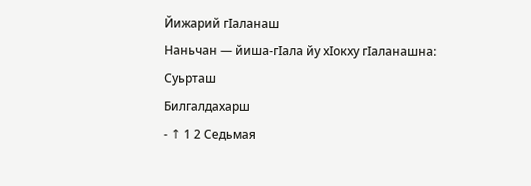Йижарий гӀаланаш
Наньчан — йиша-гӀала йу хӀокху гӀаланашна:
Суьрташ
Билгалдахарш
- ↑ 1 2 Седьмая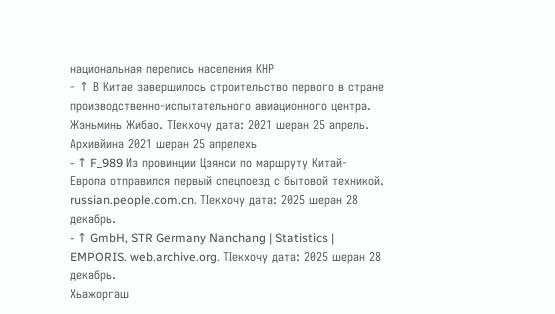национальная перепись населения КНР
- ↑ В Китае завершилось строительство первого в стране производственно-испытательного авиационного центра. Жэньминь Жибао. ТӀекхочу дата: 2021 шеран 25 апрель. Архивйина 2021 шеран 25 апрелехь
- ↑ F_989 Из провинции Цзянси по маршруту Китай-Европа отправился первый спецпоезд с бытовой техникой. russian.people.com.cn. ТӀекхочу дата: 2025 шеран 28 декабрь.
- ↑ GmbH, STR Germany Nanchang | Statistics | EMPORIS. web.archive.org. ТӀекхочу дата: 2025 шеран 28 декабрь.
Хьажоргаш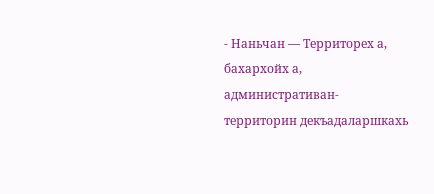- Наньчан — Территорех а, бахархойх а, административан-территорин декъадаларшкахь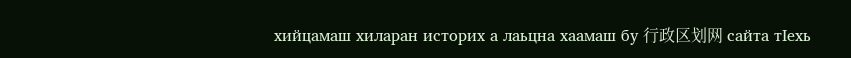хийцамаш хиларан историх а лаьцна хаамаш бу 行政区划网 сайта тӀехь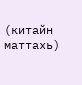(китайн маттахь)